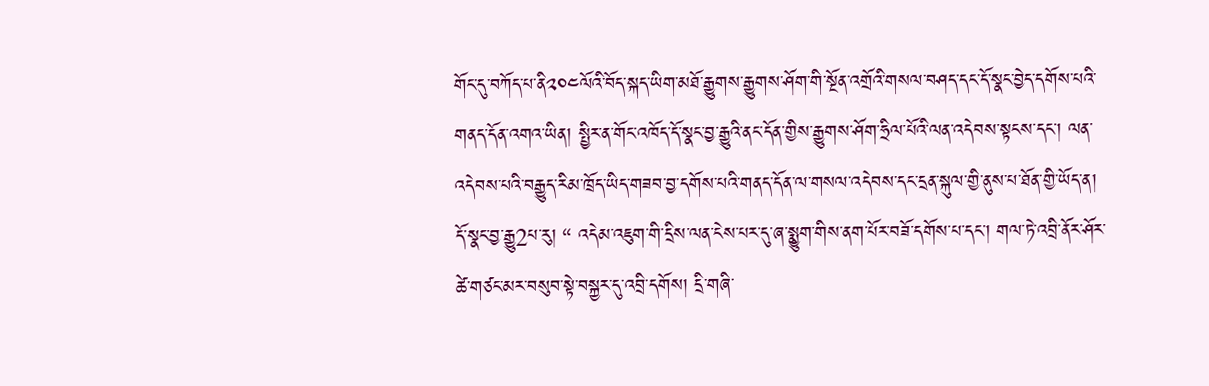གོང་དུ་བཀོད་པ་ནི༢༠༤ལོའི་བོད་སྐད་ཡིག་མཐོ་རྒྱུགས་རྒྱུགས་ཤོག་གི་སྔོན་འགྲོའི་གསལ་བཤད་དང་དོ་སྣང་བྱེད་དགོས་པའི་གནད་དོན་འགའ་ཡིན། སྤྱིར་ན་གོང་འཁོད་དོ་སྣང་བྱ་རྒྱུའི་ནང་དོན་གྱིས་རྒྱུགས་ཤོག་ཧྲིལ་པོའི་ལན་འདེབས་སྟངས་དང་། ལན་འདེབས་པའི་བརྒྱུད་རིམ་ཁྲོད་ཡིད་གཟབ་བྱ་དགོས་པའི་གནད་དོན་ལ་གསལ་འདེབས་དང་དྲན་སྐུལ་གྱི་ནུས་པ་ཐོན་གྱི་ཡོད་ན། དོ་སྣང་བྱ་རྒྱུ2པ་རུ། “ འདེམ་འཇུག་གི་དྲིས་ལན་ངེས་པར་དུ་ཞ་སྨྱུག་གིས་ནག་པོར་བཟོ་དགོས་པ་དང་། གལ་ཏེ་འབྲི་ནོར་ཤོར་ཚེ་གཙང་མར་བསུབ་སྟེ་བསྐྱར་དུ་འབྲི་དགོས། དྲི་གཞི་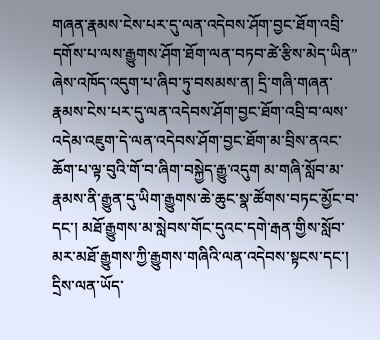གཞན་རྣམས་ངེས་པར་དུ་ལན་འདེབས་ཤོག་བྱང་ཐོག་འབྲི་དགོས་པ་ལས་རྒྱུགས་ཤོག་ཐོག་ལན་བཏབ་ཚེ་རྩིས་མེད་ཡིན” ཞེས་འཁོད་འདུག་པ་ཞིབ་ཏུ་བསམས་ན། དྲི་གཞི་གཞན་རྣམས་ངེས་པར་དུ་ལན་འདེབས་ཤོག་བྱང་ཐོག་འབྲི་བ་ལས་འདེམ་འཇུག་དེ་ལན་འདེབས་ཤོག་བྱང་ཐོག་མ་བྲིས་ནའང་ཆོག་པ་ལྟ་བུའི་གོ་བ་ཞིག་བསྐྱེད་རྒྱུ་འདུག མ་གཞི་སློབ་མ་རྣམས་ནི་རྒྱུན་དུ་ཡིག་རྒྱུགས་ཆེ་ཆུང་སྣ་ཚོགས་བཏང་མྱོང་བ་དང་། མཐོ་རྒྱུགས་མ་སླེབས་གོང་དུའང་དགེ་རྒན་གྱིས་སློབ་མར་མཐོ་རྒྱུགས་ཀྱི་རྒྱུགས་གཞིའི་ལན་འདེབས་སྟངས་དང་། དྲིས་ལན་ཡོད་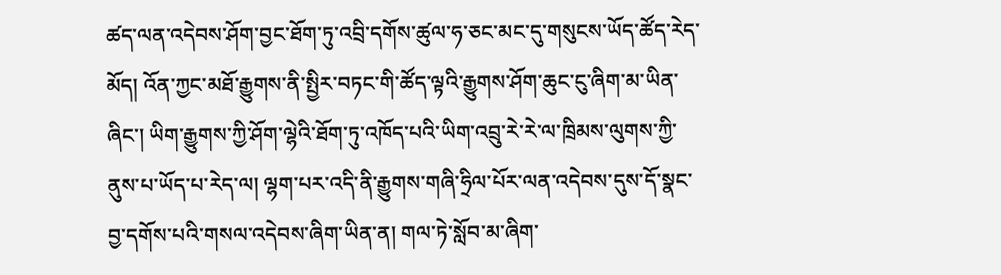ཚད་ལན་འདེབས་ཤོག་བྱང་ཐོག་ཏུ་འབྲི་དགོས་ཚུལ་ཧ་ཅང་མང་དུ་གསུངས་ཡོད་ཚོད་རེད་མོད། འོན་ཀྱང་མཐོ་རྒྱུགས་ནི་སྤྱིར་བཏང་གི་ཚོད་ལྟའི་རྒྱུགས་ཤོག་ཆུང་ངུ་ཞིག་མ་ཡིན་ཞིང་། ཡིག་རྒྱུགས་ཀྱི་ཤོག་ལྷེའི་ཐོག་ཏུ་འཁོད་པའི་ཡིག་འབྲུ་རེ་རེ་ལ་ཁྲིམས་ལུགས་ཀྱི་ནུས་པ་ཡོད་པ་རེད་ལ། ལྷག་པར་འདི་ནི་རྒྱུགས་གཞི་ཧྲིལ་པོར་ལན་འདེབས་དུས་དོ་སྣང་བྱ་དགོས་པའི་གསལ་འདེབས་ཞིག་ཡིན་ན། གལ་ཏེ་སློབ་མ་ཞིག་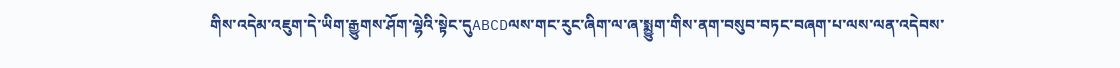གིས་འདེམ་འཇུག་དེ་ཡིག་རྒྱུགས་ཤོག་ལྷེའི་སྟེང་དུABCDལས་གང་རུང་ཞིག་ལ་ཞ་སྨྱུག་གིས་ནག་བསུབ་བཏང་བཞག་པ་ལས་ལན་འདེབས་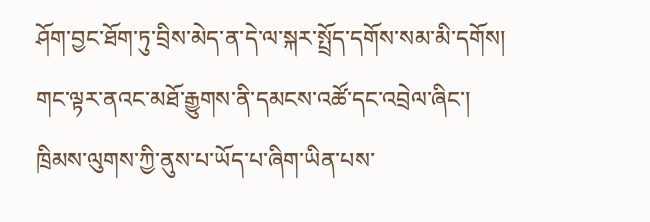ཤོག་བྱང་ཐོག་ཏུ་བྲིས་མེད་ན་དེ་ལ་སྐར་སྤྲོད་དགོས་སམ་མི་དགོས། གང་ལྟར་ནའང་མཐོ་རྒྱུགས་ནི་དམངས་འཚོ་དང་འབྲེལ་ཞིང་། ཁྲིམས་ལུགས་ཀྱི་ནུས་པ་ཡོད་པ་ཞིག་ཡིན་པས་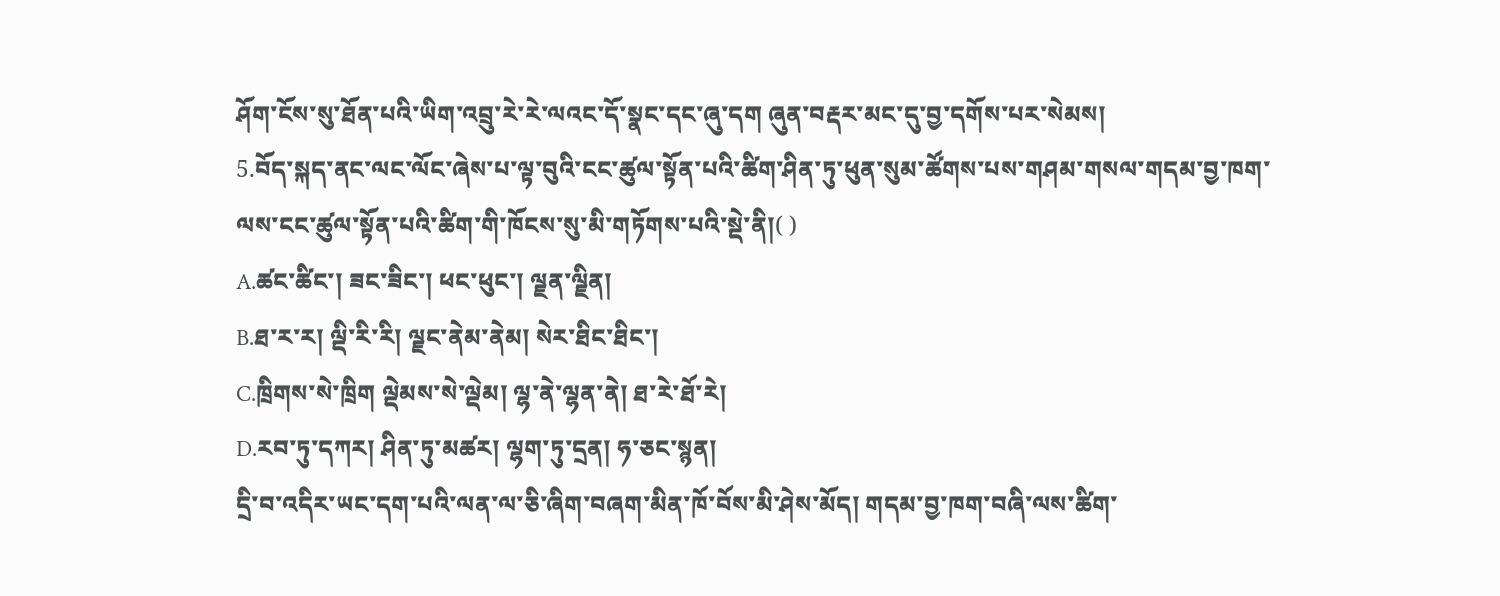ཤོག་ངོས་སུ་ཐོན་པའི་ཡིག་འབྲུ་རེ་རེ་ལའང་དོ་སྣང་དང་ཞུ་དག ཞུན་བརྡར་མང་དུ་བྱ་དགོས་པར་སེམས།
5.བོད་སྐད་ནང་ལང་ལོང་ཞེས་པ་ལྟ་བུའི་ངང་ཚུལ་སྟོན་པའི་ཚིག་ཤིན་ཏུ་ཕུན་སུམ་ཚོགས་པས་གཤམ་གསལ་གདམ་བྱ་ཁག་ལས་ངང་ཚུལ་སྟོན་པའི་ཚིག་གི་ཁོངས་སུ་མི་གཏོགས་པའི་སྡེ་ནི།( )
A.ཚང་ཚིང་། ཟང་ཟིང་། ཕང་ཕུང་། ལྗན་ལྗིན།
B.ཐ་ར་ར། ལྡི་རི་རི། ལྗང་ནེམ་ནེམ། སེར་ཐིང་ཐིང་།
C.ཁྲིགས་སེ་ཁྲིག ལྡེམས་སེ་ལྡེམ། ལྷ་ནེ་ལྷན་ནེ། ཐ་རེ་ཐོ་རེ།
D.རབ་ཏུ་དཀར། ཤིན་ཏུ་མཚར། ལྷག་ཏུ་དྲན། ཧ་ཅང་སྙན།
དྲི་བ་འདིར་ཡང་དག་པའི་ལན་ལ་ཅི་ཞིག་བཞག་མིན་ཁོ་བོས་མི་ཤེས་མོད། གདམ་བྱ་ཁག་བཞི་ལས་ཚིག་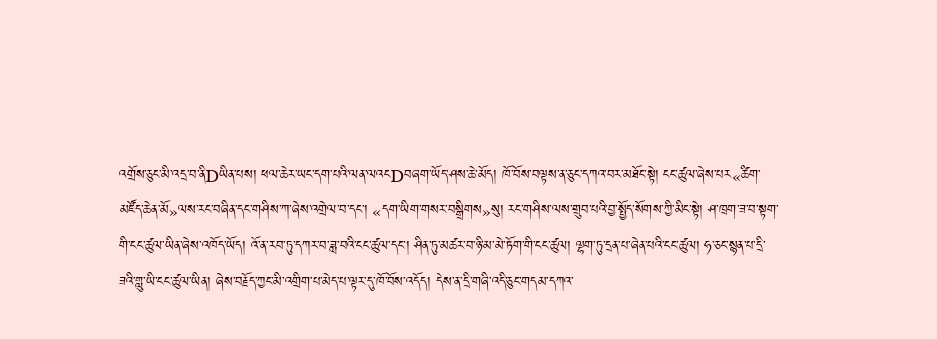འགྲོས་ཅུང་མི་འདྲ་བ་ནིDཡིན་པས། ཕལ་ཆེར་ཡང་དག་པའི་ལན་ལའངDབཞག་ཡོད་ཤས་ཆེ་མོད། ཁོ་བོས་བལྟས་ན་ཅུང་དཀའ་བར་མཐོང་སྟེ། ངང་ཚུལ་ཞེས་པར«ཚིག་མཛོད་ཆེན་མོ»ལས་རང་བཞིན་དང་གཤིས་ཀ་ཞེས་འགྲེལ་བ་དང་། «དག་ཡིག་གསར་བསྒྲིགས»སུ། རང་གཤིས་ལས་གྲུབ་པའི་བྱ་སྤྱོད་སོགས་ཀྱི་མིང་སྟེ། ཤ་ཁྲག་ཟ་བ་སྟག་གི་ངང་ཚུལ་ཡིན་ཞེས་འཁོད་ཡོད། འོ་ན་རབ་ཏུ་དཀར་བ་ཟླ་བའི་ངང་ཚུལ་དང་། ཤིན་ཏུ་མཚར་བ་ཉི་མ་མེ་ཏོག་གི་ངང་ཚུལ། ལྷག་ཏུ་དྲན་པ་ཞེན་པའི་ངང་ཚུལ། ཧ་ཅང་སྙན་པ་དྲི་ཟའི་གླུ་ཡི་ངང་ཚུལ་ཡིན། ཞེས་བརྗོད་ཀྱང་མི་འགྲིག་པ་མེད་པ་ལྟར་དུ་ཁོ་བོས་འདོད། དེས་ན་དྲི་གཞི་འདི་ཅུང་གདམ་དཀའ་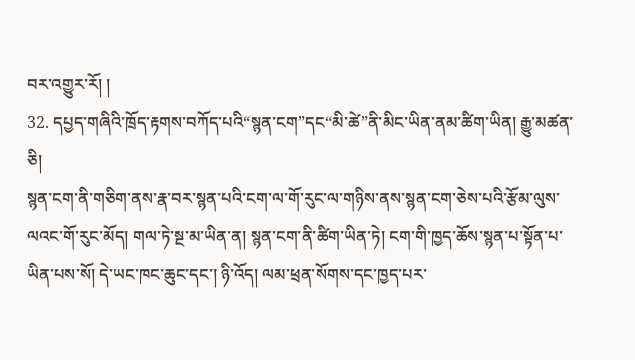བར་འགྱུར་རོ། །
32. དཔྱད་གཞིའི་ཁྲོད་རྟགས་བཀོད་པའི“སྙན་ངག”དང“མི་ཚེ”ནི་མིང་ཡིན་ནམ་ཚིག་ཡིན། རྒྱུ་མཚན་ཅི།
སྙན་ངག་ནི་གཅིག་ནས་རྣ་བར་སྙན་པའི་ངག་ལ་གོ་རུང་ལ་གཉིས་ནས་སྙན་ངག་ཅེས་པའི་རྩོམ་ལུས་ལའང་གོ་རུང་མོད། གལ་ཏེ་སྔ་མ་ཡིན་ན། སྙན་ངག་ནི་ཚིག་ཡིན་ཏེ། ངག་གི་ཁྱད་ཆོས་སྙན་པ་སྟོན་པ་ཡིན་པས་སོ། དེ་ཡང་ཁང་ཆུང་དང་། ཉི་འོད། ལམ་ཕྲན་སོགས་དང་ཁྱད་པར་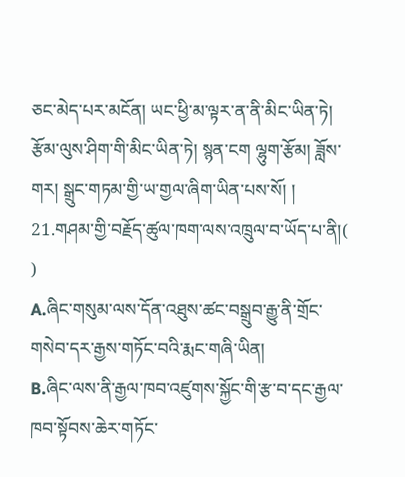ཅང་མེད་པར་མངོན། ཡང་ཕྱི་མ་ལྟར་ན་ནི་མིང་ཡིན་ཏེ། རྩོམ་ལུས་ཤིག་གི་མིང་ཡིན་ཏེ། སྙན་ངག ལྷུག་རྩོམ། ཟློས་གར། སྒྲུང་གཏམ་གྱི་ཡ་གྱལ་ཞིག་ཡིན་པས་སོ། །
21.གཤམ་གྱི་བརྗོད་ཚུལ་ཁག་ལས་འཁྲུལ་བ་ཡོད་པ་ནི།( )
A.ཞིང་གསུམ་ལས་དོན་འཐུས་ཚང་བསྒྲུབ་རྒྱུ་ནི་གྲོང་གསེབ་དར་རྒྱས་གཏོང་བའི་རྨང་གཞི་ཡིན།
B.ཞིང་ལས་ནི་རྒྱལ་ཁབ་འཛུགས་སྐྱོང་གི་རྩ་བ་དང་རྒྱལ་ཁབ་སྟོབས་ཆེར་གཏོང་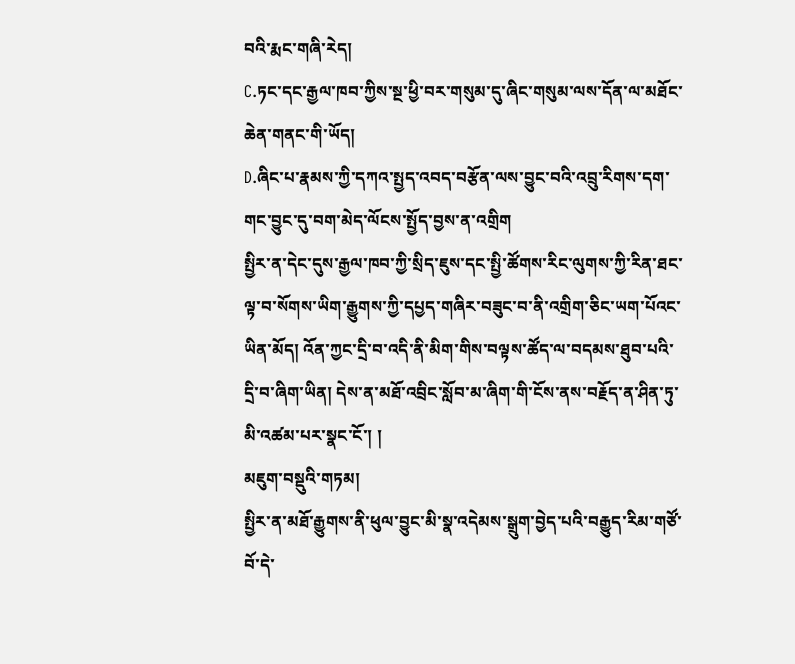བའི་རྨང་གཞི་རེད།
C.ཏང་དང་རྒྱལ་ཁབ་ཀྱིས་སྔ་ཕྱི་བར་གསུམ་དུ་ཞིང་གསུམ་ལས་དོན་ལ་མཐོང་ཆེན་གནང་གི་ཡོད།
D.ཞིང་པ་རྣམས་ཀྱི་དཀའ་སྤྱད་འབད་བརྩོན་ལས་བྱུང་བའི་འབྲུ་རིགས་དག་གང་བྱུང་དུ་བག་མེད་ལོངས་སྤྱོད་བྱས་ན་འགྲིག
སྤྱིར་ན་དེང་དུས་རྒྱལ་ཁབ་ཀྱི་སྲིད་ཇུས་དང་སྤྱི་ཚོགས་རིང་ལུགས་ཀྱི་རིན་ཐང་ལྟ་བ་སོགས་ཡིག་རྒྱུགས་ཀྱི་དཔྱད་གཞིར་བཟུང་བ་ནི་འགྲིག་ཅིང་ཡག་པོའང་ཡིན་མོད། འོན་ཀྱང་དྲི་བ་འདི་ནི་མིག་གིས་བལྟས་ཚོད་ལ་བདམས་ཐུབ་པའི་དྲི་བ་ཞིག་ཡིན། དེས་ན་མཐོ་འབྲིང་སློབ་མ་ཞིག་གི་ངོས་ནས་བརྗོད་ན་ཤིན་ཏུ་མི་འཚམ་པར་སྣང་ངོ་། །
མཇུག་བསྡུའི་གཏམ།
སྤྱིར་ན་མཐོ་རྒྱུགས་ནི་ཕུལ་བྱུང་མི་སྣ་འདེམས་སྒྲུག་བྱེད་པའི་བརྒྱུད་རིམ་གཙོ་བོ་དེ་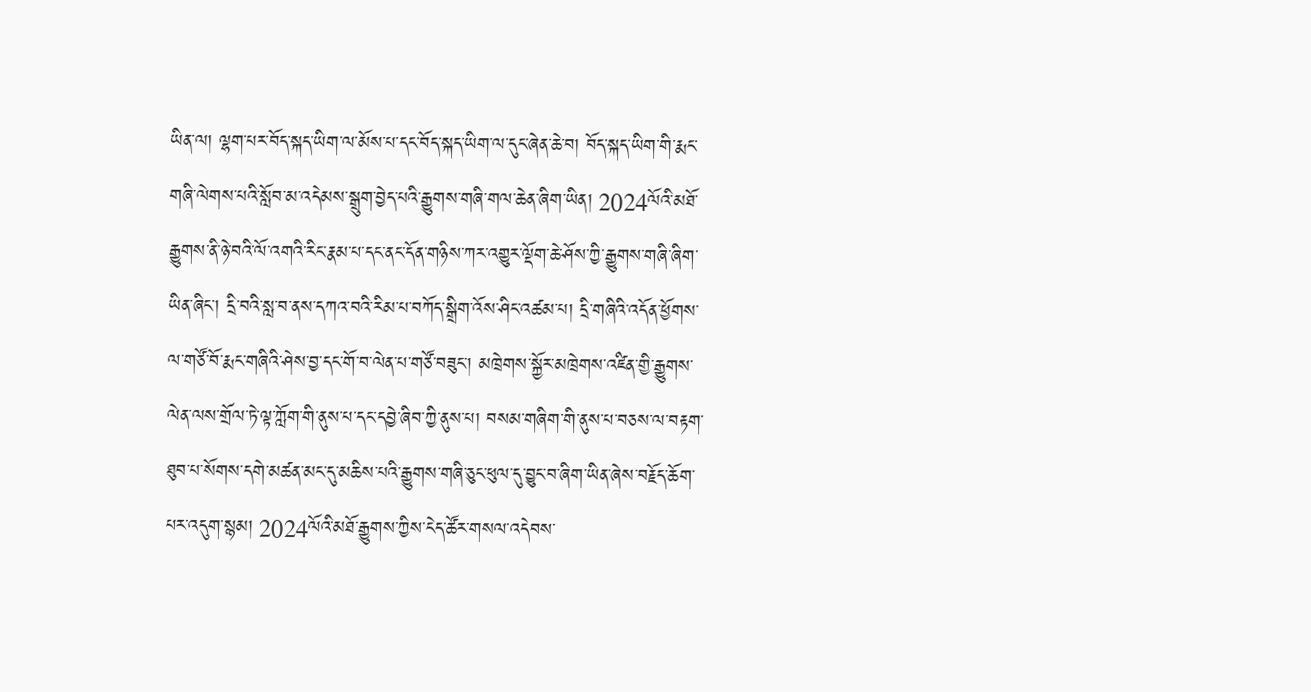ཡིན་ལ། ལྷག་པར་བོད་སྐད་ཡིག་ལ་མོས་པ་དང་བོད་སྐད་ཡིག་ལ་དུང་ཞེན་ཆེ་བ། བོད་སྐད་ཡིག་གི་རྨང་གཞི་ལེགས་པའི་སློབ་མ་འདེམས་སྒྲུག་བྱེད་པའི་རྒྱུགས་གཞི་གལ་ཆེན་ཞིག་ཡིན། 2024ལོའི་མཐོ་རྒྱུགས་ནི་ཉེ་བའི་ལོ་འགའི་རིང་རྣམ་པ་དང་ནང་དོན་གཉིས་ཀར་འགྱུར་ལྡོག་ཆེ་ཤོས་ཀྱི་རྒྱུགས་གཞི་ཞིག་ཡིན་ཞིང་། དྲི་བའི་སླ་བ་ནས་དཀའ་བའི་རིམ་པ་བཀོད་སྒྲིག་འོས་ཤིང་འཚམ་པ། དྲི་གཞིའི་འདོན་ཕྱོགས་ལ་གཙོ་བོ་རྨང་གཞིའི་ཤེས་བྱ་དང་གོ་བ་ལེན་པ་གཙོ་བཟུང་། མཁྲེགས་སྐྱོར་མཁྲེགས་འཛིན་གྱི་རྒྱུགས་ལེན་ལས་གྲོལ་ཏེ་ལྟ་ཀློག་གི་ནུས་པ་དང་དབྱེ་ཞིབ་ཀྱི་ནུས་པ། བསམ་གཞིག་གི་ནུས་པ་བཅས་ལ་བརྟག་ཐུབ་པ་སོགས་དགེ་མཚན་མང་དུ་མཆིས་པའི་རྒྱུགས་གཞི་ཅུང་ཕུལ་དུ་བྱུང་བ་ཞིག་ཡིན་ཞེས་བརྗོད་ཆོག་པར་འདུག་སྙམ། 2024ལོའི་མཐོ་རྒྱུགས་ཀྱིས་ངེད་ཚོར་གསལ་འདེབས་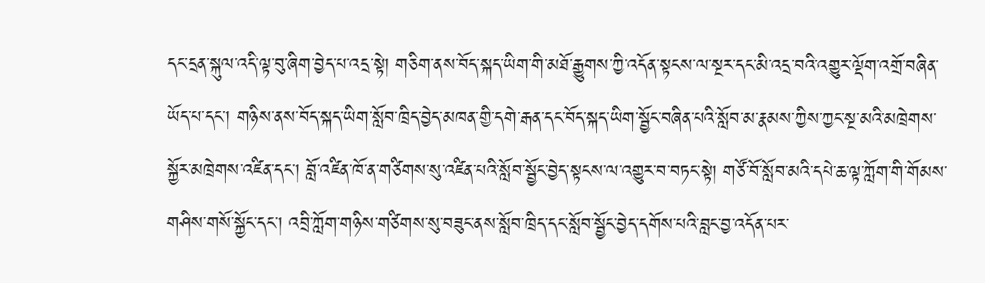དང་དྲན་སྐུལ་འདི་ལྟ་བུ་ཞིག་བྱེད་པ་འདྲ་སྟེ། གཅིག་ནས་བོད་སྐད་ཡིག་གི་མཐོ་རྒྱུགས་ཀྱི་འདོན་སྟངས་ལ་སྔར་དང་མི་འདྲ་བའི་འགྱུར་ལྡོག་འགྲོ་བཞིན་ཡོད་པ་དང་། གཉིས་ནས་བོད་སྐད་ཡིག་སློབ་ཁྲིད་བྱེད་མཁན་གྱི་དགེ་རྒན་དང་བོད་སྐད་ཡིག་སྦྱོང་བཞིན་པའི་སློབ་མ་རྣམས་ཀྱིས་ཀྱང་སྔ་མའི་མཁྲེགས་སྐྱོར་མཁྲེགས་འཛིན་དང་། བློ་འཛིན་ཁོ་ན་གཙིགས་སུ་འཛིན་པའི་སློབ་སྦྱོང་བྱེད་སྟངས་ལ་འགྱུར་བ་བཏང་སྟེ། གཙོ་བོ་སློབ་མའི་དཔེ་ཆ་ལྟ་ཀློག་གི་གོམས་གཤིས་གསོ་སྐྱོང་དང་། འབྲི་ཀློག་གཉིས་གཙིགས་སུ་བཟུང་ནས་སློབ་ཁྲིད་དང་སློབ་སྦྱོང་བྱེད་དགོས་པའི་བླང་བྱ་འདོན་པར་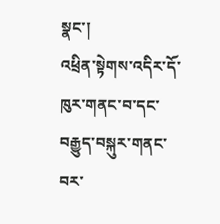སྣང་།
འཕྲིན་སྟེགས་འདིར་དོ་ཁུར་གནང་བ་དང་བརྒྱུད་བསྐུར་གནང་བར་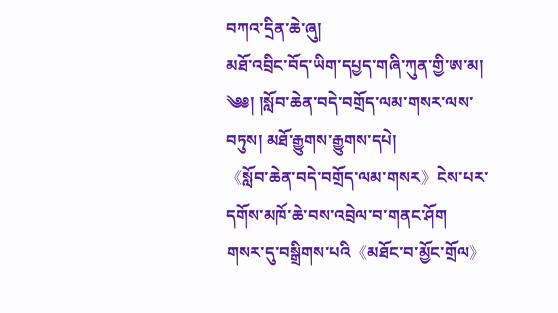བཀའ་དྲིན་ཆེ་ཞུ།
མཐོ་འབྲིང་བོད་ཡིག་དཔྱད་གཞི་ཀུན་གྱི་ཨ་མ།
༄༅། །སློབ་ཆེན་བདེ་བགྲོད་ལམ་གསར་ལས་བཏུས། མཐོ་རྒྱུགས་རྒྱུགས་དཔེ།
《སློབ་ཆེན་བདེ་བགྲོད་ལམ་གསར》ངེས་པར་དགོས་མཁོ་ཆེ་བས་འབྲེལ་བ་གནང་ཤོག
གསར་དུ་བསྒྲིགས་པའི《མཐོང་བ་མྱོང་གྲོལ》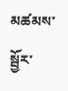མཚམས་སྦྱོར་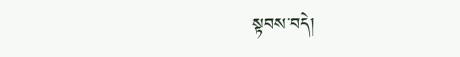སྟབས་བདེ།